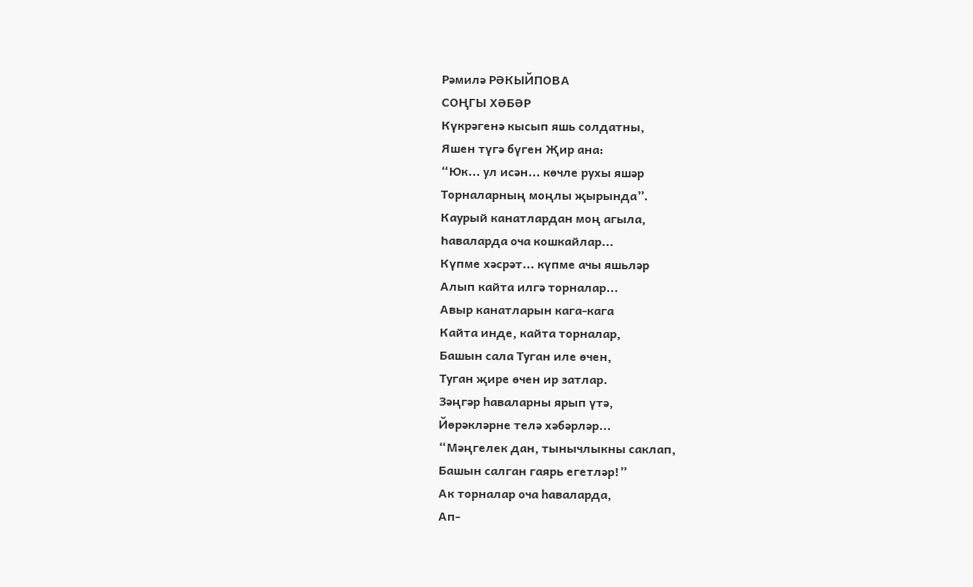Рәмилә РӘКЫЙПОВА
СОҢГЫ ХӘБӘР
Күкрәгенә кысып яшь солдатны,
Яшен түгә бүген Җир ана:
“Юк... ул исән... көчле рухы яшәр
Торналарның моңлы җырында”.
Каурый канатлардан моң агыла,
Һаваларда оча кошкайлар...
Күпме хәсрәт... күпме ачы яшьләр
Алып кайта илгә торналар...
Авыр канатларын кага-кага
Кайта инде, кайта торналар,
Башын сала Туган иле өчен,
Туган җире өчен ир затлар.
Зәңгәр һаваларны ярып үтә,
Йөрәкләрне телә хәбәрләр...
“Мәңгелек дан, тынычлыкны саклап,
Башын салган гаярь егетләр!”
Ак торналар оча һаваларда,
Ап-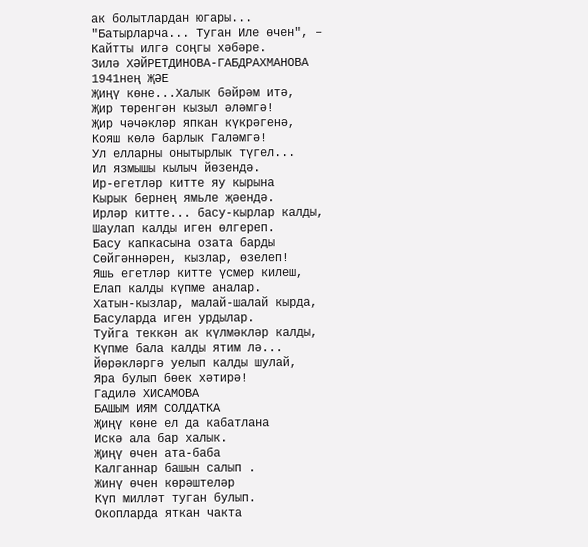ак болытлардан югары...
"Батырларча... Туган Иле өчен", –
Кайтты илгә соңгы хәбәре.
Зилә ХӘЙРЕТДИНОВА-ГАБДРАХМАНОВА
1941нең ҖӘЕ
Җиңү көне...Халык бәйрәм итә,
Җир төренгән кызыл әләмгә!
Җир чәчәкләр япкан күкрәгенә,
Кояш көлә барлык Галәмгә!
Ул елларны онытырлык түгел...
Ил язмышы кылыч йөзендә.
Ир-егетләр китте яу кырына
Кырык бернең ямьле җәендә.
Ирләр китте... басу-кырлар калды,
Шаулап калды иген өлгереп.
Басу капкасына озата барды
Сөйгәннәрен, кызлар, өзелеп!
Яшь егетләр китте үсмер килеш,
Елап калды күпме аналар.
Хатын-кызлар, малай-шалай кырда,
Басуларда иген урдылар.
Туйга теккән ак күлмәкләр калды,
Күпме бала калды ятим лә...
Йөрәкләргә уелып калды шулай,
Яра булып бөек хәтирә!
Гадилә ХИСАМОВА
БАШЫМ ИЯМ СОЛДАТКА
Җиңү көне ел да кабатлана
Искә ала бар халык.
Җиңү өчен ата-баба
Калганнар башын салып .
Жинү өчен көрәштеләр
Күп милләт туган булып.
Окопларда яткан чакта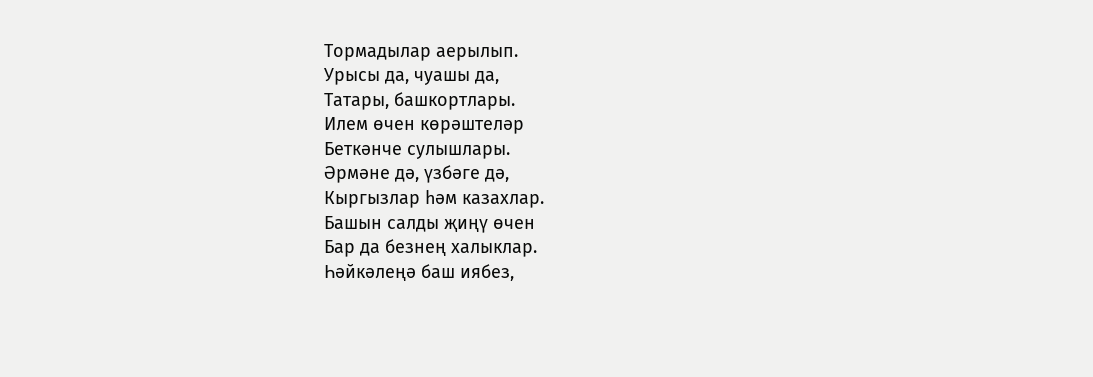Тормадылар аерылып.
Урысы да, чуашы да,
Татары, башкортлары.
Илем өчен көрәштеләр
Беткәнче сулышлары.
Әрмәне дә, үзбәге дә,
Кыргызлар һәм казахлар.
Башын салды җиңү өчен
Бар да безнең халыклар.
Һәйкәлеңә баш иябез,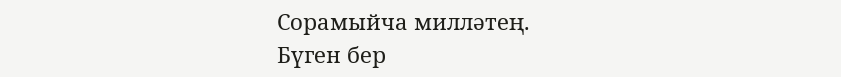Сорамыйча милләтең.
Бүген бер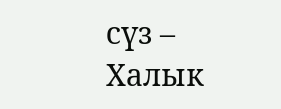сүз – Халык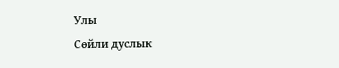Улы
Сөйли дуслык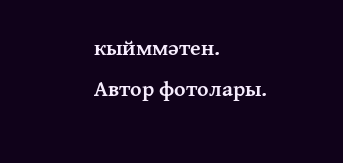кыйммәтен.
Автор фотолары.